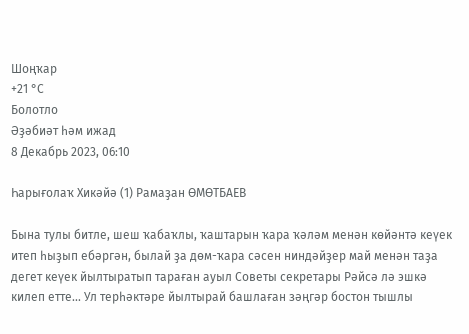Шоңҡар
+21 °С
Болотло
Әҙәбиәт һәм ижад
8 Декабрь 2023, 06:10

Һарығолаҡ Хикәйә (1) Рамаҙан ӨМӨТБАЕВ

Бына тулы битле, шеш ҡабаҡлы, ҡаштарын ҡара ҡәләм менән көйәнтә кеүек итеп һыҙып ебәргән, былай ҙа дөм-ҡара сәсен ниндәйҙер май менән таҙа дегет кеүек йылтыратып тараған ауыл Советы секретары Рәйсә лә эшкә килеп етте... Ул терһәктәре йылтырай башлаған зәңгәр бостон тышлы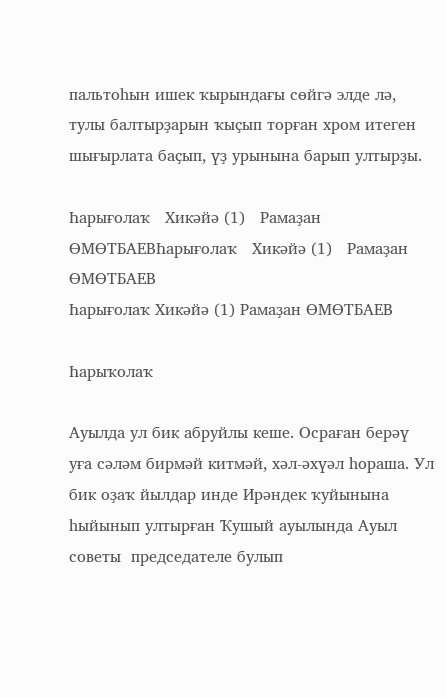пальтоһын ишек ҡырындағы сөйгә элде лә, тулы балтырҙарын ҡыҫып торған хром итеген шығырлата баҫып, үҙ урынына барып ултырҙы.

Һарығолаҡ   Хикәйә (1)   Рамаҙан ӨМӨТБАЕВҺарығолаҡ   Хикәйә (1)   Рамаҙан ӨМӨТБАЕВ
Һарығолаҡ Хикәйә (1) Рамаҙан ӨМӨТБАЕВ

Һарыҡолаҡ

Ауылда ул бик абруйлы кеше. Осраған берәү уға сәләм бирмәй китмәй, хәл-әхүәл һораша. Ул бик оҙаҡ йылдар инде Ирәндек ҡуйынына һыйынып ултырған Ҡушый ауылында Ауыл советы  председателе булып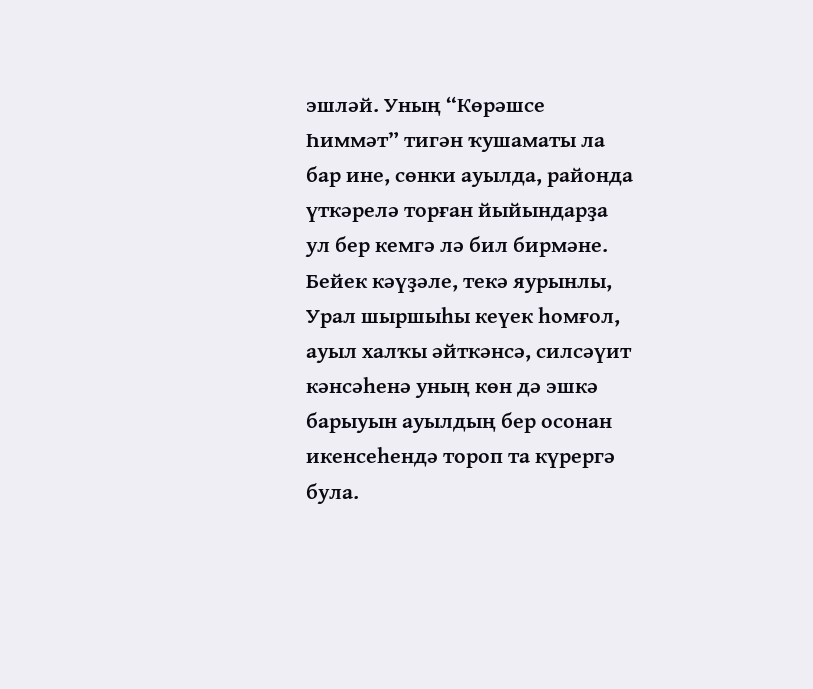эшләй. Уның “Көрәшсе Һиммәт” тигән ҡушаматы ла бар ине, сөнки ауылда, районда үткәрелә торған йыйындарҙа ул бер кемгә лә бил бирмәне. Бейек кәүҙәле, текә яурынлы, Урал шыршыһы кеүек һомғол, ауыл халҡы әйткәнсә, силсәүит кәнсәһенә уның көн дә эшкә барыуын ауылдың бер осонан икенсеһендә тороп та күрергә була.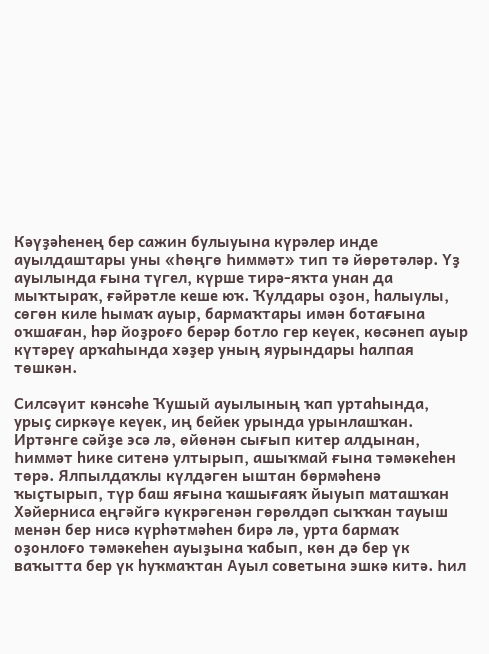Кәүҙәһенең бер сажин булыуына күрәлер инде ауылдаштары уны «Һөңгө Һиммәт» тип тә йөрөтәләр. Үҙ ауылында ғына түгел, күрше тирә-яҡта унан да мыҡтыраҡ, ғәйрәтле кеше юҡ. Ҡулдары оҙон, һалыулы, сөгөн киле һымаҡ ауыр, бармаҡтары имән ботағына оҡшаған, һәр йоҙроғо берәр ботло гер кеүек, көсәнеп ауыр күтәреү арҡаһында хәҙер уның яурындары һалпая төшкән.

Силсәүит кәнсәһе Ҡушый ауылының ҡап уртаһында, урыҫ сиркәүе кеүек, иң бейек урында урынлашҡан. Иртәнге сәйҙе эсә лә, өйөнән сығып китер алдынан, Һиммәт һике ситенә ултырып, ашыҡмай ғына тәмәкеһен төрә. Ялпылдаҡлы күлдәген ыштан бөрмәһенә ҡыҫтырып, түр баш яғына ҡашығаяҡ йыуып маташҡан Хәйерниса еңгәйгә күкрәгенән гөрөлдәп сыҡҡан тауыш менән бер нисә күрһәтмәһен бирә лә, урта бармаҡ оҙонлоғо тәмәкеһен ауыҙына ҡабып, көн дә бер үк ваҡытта бер үк һуҡмаҡтан Ауыл советына эшкә китә. Һил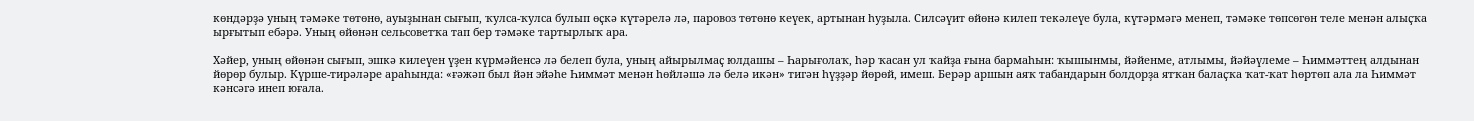көндәрҙә уның тәмәке төтөнө, ауыҙынан сығып, ҡулса-ҡулса булып өҫкә күтәрелә лә, паровоз төтөнө кеүек, артынан һуҙыла. Силсәүит өйөнә килеп текәлеүе була, күтәрмәгә менеп, тәмәке төпсөгөн теле менән алыҫҡа ырғытып ебәрә. Уның өйөнән сельсоветҡа тап бер тәмәке тартырлыҡ ара.

Хәйер, уның өйөнән сығып, эшкә килеүен үҙен күрмәйенсә лә белеп була, уның айырылмаҫ юлдашы – Һарығолаҡ, һәр ҡасан ул ҡайҙа ғына бармаһын: ҡышынмы, йәйенме, атлымы, йәйәүлеме – Һиммәттең алдынан йөрөр булыр. Күрше-тирәләре араһында: «ғәжәп был йән эйәһе Һиммәт менән һөйләшә лә белә икән» тигән һүҙҙәр йөрөй, имеш. Берәр аршын аяҡ табандарын болдорҙа ятҡан балаҫҡа ҡат-ҡат һөртөп ала ла Һиммәт кәнсәгә инеп юғала.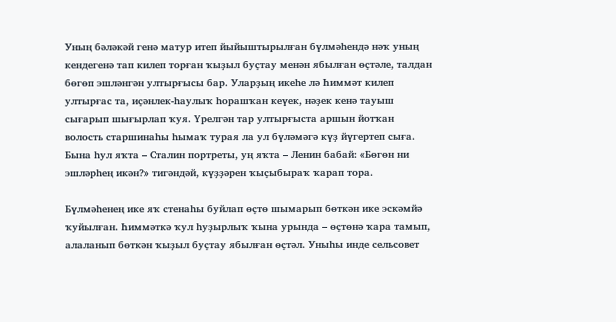Уның бәләкәй генә матур итеп йыйыштырылған бүлмәһендә нәҡ уның кендегенә тап килеп торған ҡыҙыл буҫтау менән ябылған өҫтәле, талдан бөгөп эшләнгән ултырғысы бар. Уларҙың икеһе лә Һиммәт килеп ултырғас та, иҫәнлек-һаулыҡ һорашҡан кеүек, нәҙек кенә тауыш сығарып шығырлап ҡуя. Үрелгән тар ултырғыста аршын йотҡан волость старшинаһы һымаҡ турая ла ул бүләмәгә күҙ йүгертеп сыға. Бына һул яҡта – Сталин портреты, уң яҡта – Ленин бабай: «Бөгөн ни эшләрһең икән?» тигәндәй, күҙҙәрен ҡыҫыбыраҡ ҡарап тора.

Бүлмәһенең ике яҡ стенаһы буйлап өҫтө шымарып бөткән ике эскәмйә ҡуйылған. Һиммәткә ҡул һуҙырлыҡ ҡына урында – өҫтөнә ҡара тамып, алаланып бөткән ҡыҙыл буҫтау ябылған өҫтәл. Уныһы инде сельсовет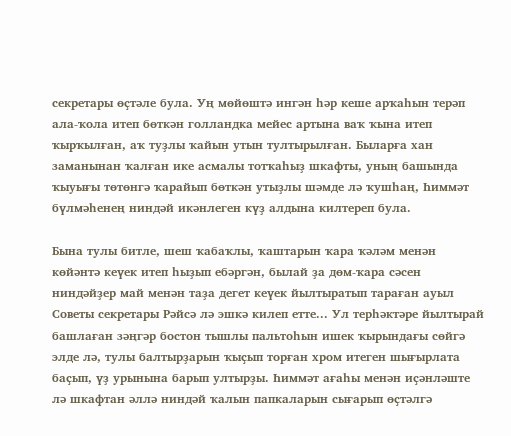секретары өҫтәле була. Уң мөйөштә ингән һәр кеше арҡаһын терәп ала-ҡола итеп бөткән голландка мейес артына ваҡ ҡына итеп ҡырҡылған, аҡ туҙлы ҡайын утын тултырылған. Быларға хан заманынан ҡалған ике асмалы тотҡаһыҙ шкафты, уның башында ҡыуығы төтөнгә ҡарайып бөткән утыҙлы шәмде лә ҡушһаң, Һиммәт бүлмәһенең ниндәй икәнлеген күҙ алдына килтереп була.

Бына тулы битле, шеш ҡабаҡлы, ҡаштарын ҡара ҡәләм менән көйәнтә кеүек итеп һыҙып ебәргән, былай ҙа дөм-ҡара сәсен ниндәйҙер май менән таҙа дегет кеүек йылтыратып тараған ауыл Советы секретары Рәйсә лә эшкә килеп етте... Ул терһәктәре йылтырай башлаған зәңгәр бостон тышлы пальтоһын ишек ҡырындағы сөйгә элде лә, тулы балтырҙарын ҡыҫып торған хром итеген шығырлата баҫып, үҙ урынына барып ултырҙы. Һиммәт ағаһы менән иҫәнләште лә шкафтан әллә ниндәй ҡалын папкаларын сығарып өҫтәлгә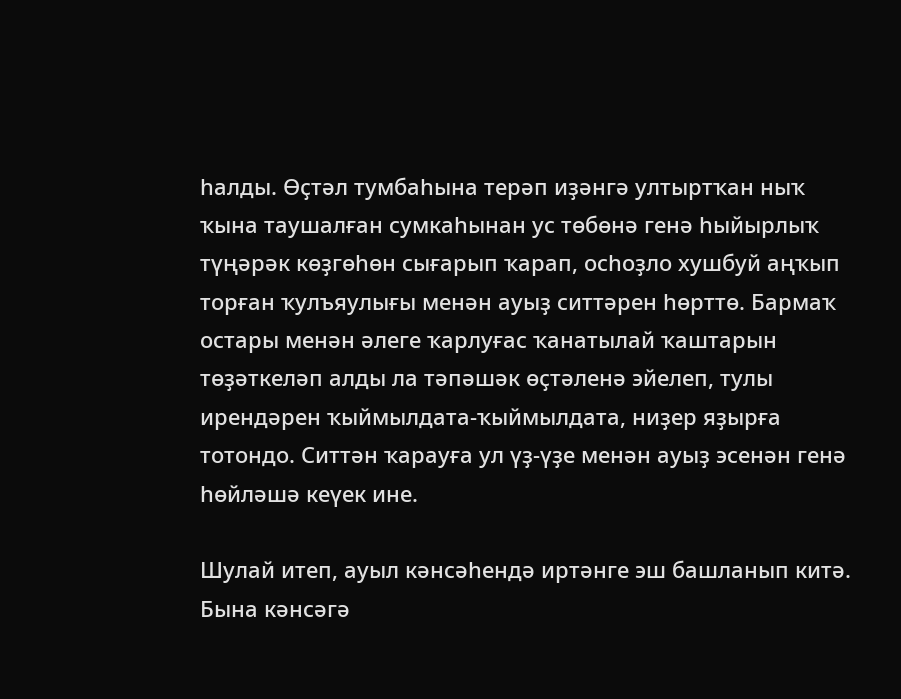һалды. Өҫтәл тумбаһына терәп иҙәнгә ултыртҡан ныҡ ҡына таушалған сумкаһынан ус төбөнә генә һыйырлыҡ түңәрәк көҙгөһөн сығарып ҡарап, осһоҙло хушбуй аңҡып торған ҡулъяулығы менән ауыҙ ситтәрен һөрттө. Бармаҡ остары менән әлеге ҡарлуғас ҡанатылай ҡаштарын төҙәткеләп алды ла тәпәшәк өҫтәленә эйелеп, тулы ирендәрен ҡыймылдата-ҡыймылдата, ниҙер яҙырға тотондо. Ситтән ҡарауға ул үҙ-үҙе менән ауыҙ эсенән генә һөйләшә кеүек ине.

Шулай итеп, ауыл кәнсәһендә иртәнге эш башланып китә. Бына кәнсәгә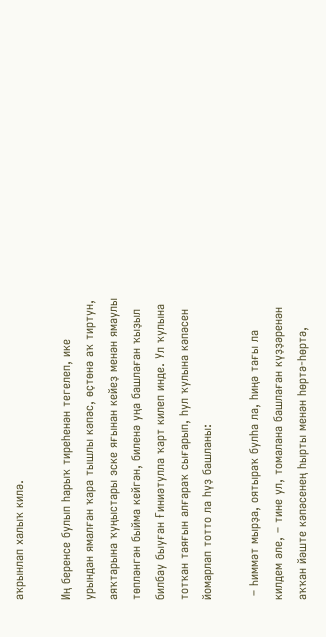аҡрынлап халыҡ килә.

Иң беренсе булып һарыҡ тиреһенән тегелеп, ике урындан ямалған ҡара тышлы кәпәс, өҫтөнә аҡ тиртун, аяҡтарына ҡуңыстары эске яғынан кейеҙ менән ямаулы төпләнгән быйма кейгән, биленә уңа башлаған ҡыҙыл билбау быуған Ғиниәтулла ҡарт килеп инде. Ул ҡулына тотҡан таяғын алғараҡ сығарып, һул ҡулына кәпәсен йомарлап тотто ла һүҙ башланы:

 – Һиммәт мырҙа, оятыраҡ булһа ла, һиңә тағы ла килдем әле, – тине ул, томалана башлаған күҙҙәренән аҡҡан йәште кәпәсенең һырты менән һөртә-һөртә,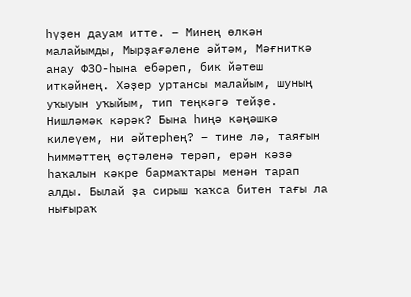һүҙен дауам итте. – Минең өлкән малайымды, Мырҙағәлене әйтәм, Мәғниткә анау ФЗО-һына ебәреп, бик йәтеш иткәйнең. Хәҙер уртансы малайым, шуның уҡыуын уҡыйым, тип теңкәгә тейҙе. Нишләмәк кәрәк? Бына һиңә кәңәшкә килеүем, ни әйтерһең? – тине лә, таяғын Һиммәттең өҫтәленә терәп, ерән кәзә һаҡалын кәкре бармаҡтары менән тарап алды. Былай ҙа сирыш ҡаҡса битен тағы ла нығыраҡ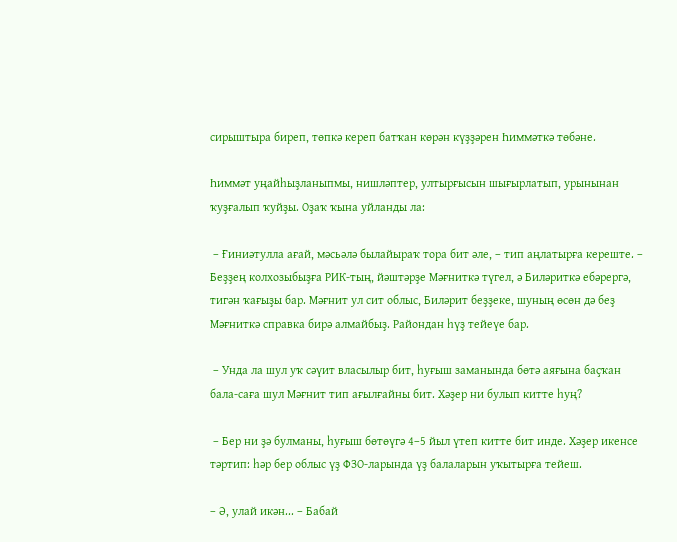сирыштыра биреп, төпкә кереп батҡан көрән күҙҙәрен Һиммәткә төбәне.

Һиммәт уңайһыҙланыпмы, нишләптер, ултырғысын шығырлатып, урынынан ҡуҙғалып ҡуйҙы. Оҙаҡ ҡына уйланды ла:

 – Ғиниәтулла ағай, мәсьәлә былайыраҡ тора бит әле, – тип аңлатырға кереште. – Беҙҙең колхозыбыҙға РИК-тың, йәштәрҙе Мәғниткә түгел, ә Биләриткә ебәрергә, тигән ҡағыҙы бар. Мәғнит ул сит облыс, Биләрит беҙҙеке, шуның өсөн дә беҙ Мәғниткә справка бирә алмайбыҙ. Райондан һүҙ тейеүе бар.

 – Унда ла шул уҡ сәүит власылыр бит, һуғыш заманында бөтә аяғына баҫҡан бала-саға шул Мәғнит тип ағылғайны бит. Хәҙер ни булып китте һуң?

 – Бер ни ҙә булманы, һуғыш бөтөүгә 4–5 йыл үтеп китте бит инде. Хәҙер икенсе тәртип: һәр бер облыс үҙ ФЗО-ларында үҙ балаларын уҡытырға тейеш.

– Ә, улай икән... – Бабай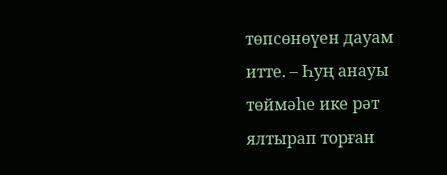төпсөнөүен дауам итте. – Һуң анауы төймәһе ике рәт ялтырап торған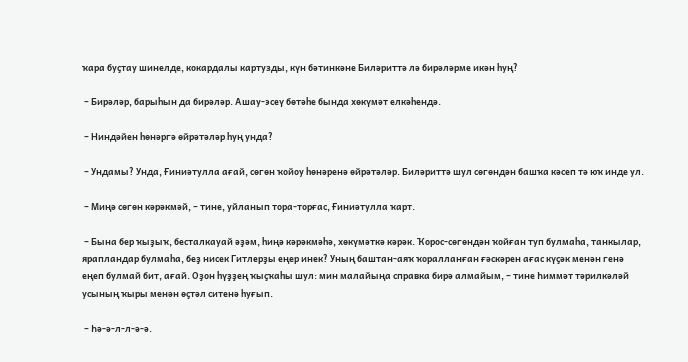ҡара буҫтау шинелде, кокардалы картузды, күн бәтинкәне Биләриттә лә бирәләрме икән һуң?

 – Бирәләр, барыһын да бирәләр. Ашау-эсеү бөтәһе бында хөкүмәт елкәһендә.

 – Ниндәйен һөнәргә өйрәтәләр һуң унда?

 – Ундамы? Унда, Ғиниәтулла ағай, сөгөн ҡойоу һөнәренә өйрәтәләр. Биләриттә шул сөгөндән башҡа кәсеп тә юҡ инде ул.

 – Миңә сөгөн кәрәкмәй, – тине, уйланып тора-торғас, Ғиниәтулла ҡарт.

 – Бына бер ҡыҙыҡ, бесталкауай әҙәм, һиңә кәрәкмәһә, хөкүмәткә кәрәк. Ҡорос-сөгөндән ҡойған туп булмаһа, танкылар, ярапландар булмаһа, беҙ нисек Гитлерҙы еңер инек? Уның баштан-аяҡ ҡоралланған ғәскәрен ағас күҫәк менән генә еңеп булмай бит, ағай. Оҙон һүҙҙең ҡыҫҡаһы шул: мин малайыңа справка бирә алмайым, – тине Һиммәт тәрилкәләй усының ҡыры менән өҫтәл ситенә һуғып.

 – Һә-ә-л-л-ә-ә.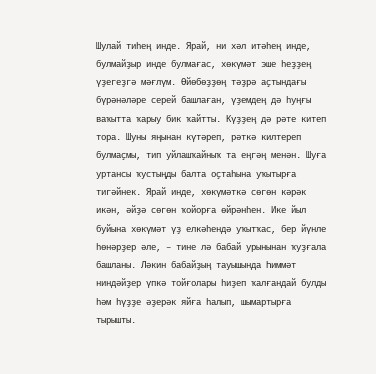Шулай тиһең инде. Ярай, ни хәл итәһең инде, булмайҙыр инде булмағас, хөкүмәт эше һеҙҙең үҙегеҙгә мәғлүм. Өйөбөҙҙөң тәҙрә аҫтындағы бүрәнәләре серей башлаған, үҙемдең дә һуңғы ваҡытта ҡарыу бик ҡайтты. Күҙҙең дә рәте китеп тора. Шуны яңынан күтәреп, рәткә килтереп булмаҫмы, тип уйлашҡайныҡ та еңгәң менән. Шуға уртансы ҡустыңды балта оҫтаһына уҡытырға тигәйнек. Ярай инде, хөкүмәткә сөгөн кәрәк икән, әйҙә сөгөн ҡойорға өйрәнһен. Ике йыл буйына хөкүмәт үҙ елкәһендә уҡытҡас, бер йүнле һөнәрҙер әле, – тине лә бабай урынынан ҡуҙғала башланы. Ләкин бабайҙың тауышында Һиммәт ниндәйҙер үпкә тойғолары һиҙеп ҡалғандай булды һәм һүҙҙе әҙерәк яйға һалып, шымартырға тырышты.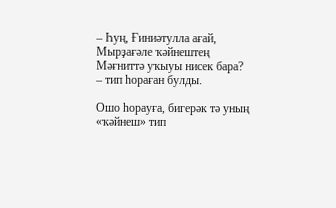– Һуң, Ғиниәтулла ағай, Мырҙағәле ҡәйнештең Мәғниттә уҡыуы нисек бара? – тип һораған булды.

Ошо һорауға, бигерәк тә уның «ҡәйнеш» тип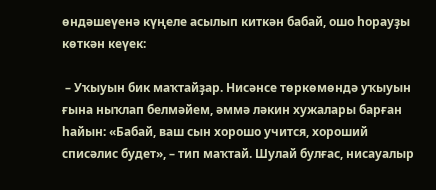өндәшеүенә күңеле асылып киткән бабай, ошо һорауҙы көткән кеүек:

 – Уҡыуын бик маҡтайҙар. Нисәнсе төркөмөндә уҡыуын ғына ныҡлап белмәйем, әммә ләкин хужалары барған һайын: «Бабай, ваш сын хорошо учится, хороший списәлис будет», – тип маҡтай. Шулай булғас, нисауалыр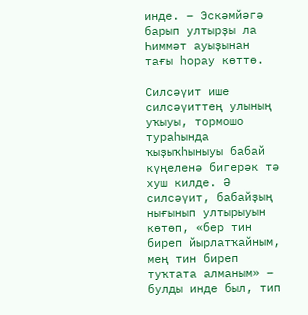инде. – Эскәмйәгә барып ултырҙы ла Һиммәт ауыҙынан тағы һорау көттө.

Силсәүит ише силсәүиттең улының уҡыуы, тормошо тураһында ҡыҙыҡһыныуы бабай күңеленә бигерәк тә хуш килде. Ә силсәүит, бабайҙың нығынып ултырыуын көтөп, «бер тин биреп йырлатҡайным, мең тин биреп туҡтата алманым» – булды инде был, тип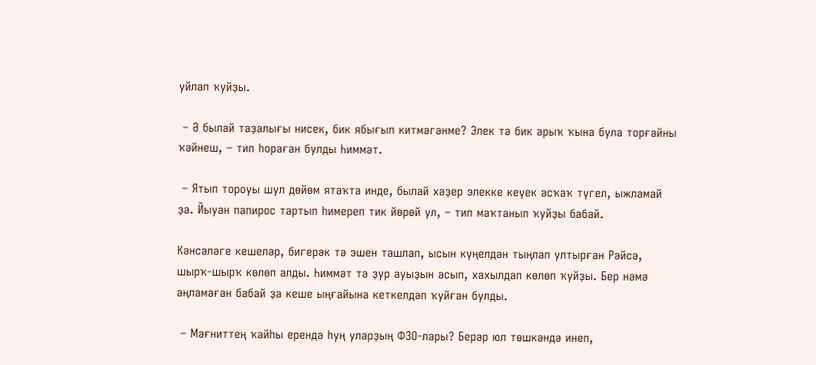уйлап ҡуйҙы.

 – Ә былай таҙалығы нисек, бик ябығып китмәгәнме? Элек тә бик арыҡ ҡына була торғайны ҡәйнеш, – тип һораған булды Һиммәт.

 – Ятып тороуы шул дөйөм ятаҡта инде, былай хәҙер элекке кеүек асҡаҡ түгел, ыжламай ҙа. Йыуан папирос тартып һимереп тик йөрөй ул, – тип маҡтанып ҡуйҙы бабай.

Кәнсәләге кешеләр, бигерәк тә эшен ташлап, ысын күңелдән тыңлап ултырған Рәйсә, шырҡ-шырҡ көлөп алды. Һиммәт тә ҙур ауыҙын асып, хахылдап көлөп ҡуйҙы. Бер нәмә аңламаған бабай ҙа кеше ыңғайына кеткелдәп ҡуйған булды.

 – Мәғниттең ҡайһы ерендә һуң уларҙың ФЗО-лары? Берәр юл төшкәндә инеп,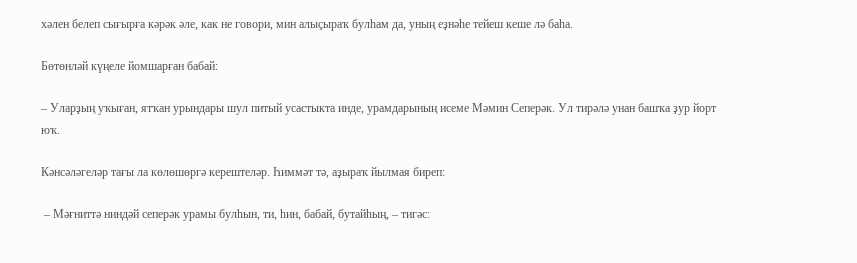хәлен белеп сығырға кәрәк әле, как не говори, мин алыҫыраҡ булһам да, уның еҙнәһе тейеш кеше лә баһа.

Бөтөнләй күңеле йомшарған бабай:

– Уларҙың уҡыған, ятҡан урындары шул питый усастыкта инде, урамдарының исеме Мәмин Сеперәк. Ул тирәлә унан башҡа ҙур йорт юҡ.

Кәнсәләгеләр тағы ла көлөшөргә керештеләр. Һиммәт тә, аҙыраҡ йылмая биреп:

 – Мәғниттә ниндәй сеперәк урамы булһын, ти, һин, бабай, бутайһың, – тигәс: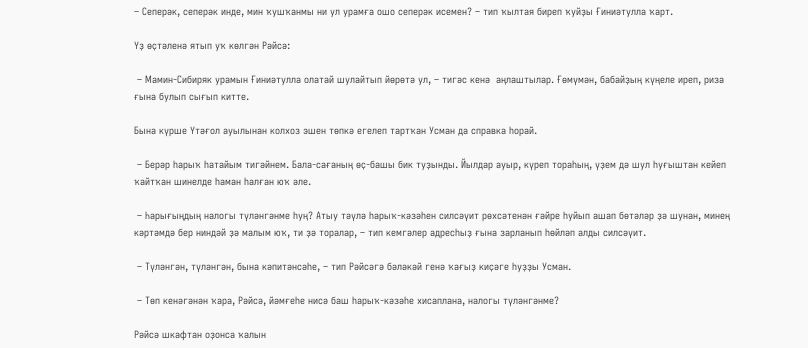– Сеперәк, сеперәк инде, мин ҡушҡанмы ни ул урамға ошо сеперәк исемен? – тип ҡылтая биреп ҡуйҙы Ғиниәтулла ҡарт.

Үҙ өҫтәленә ятып уҡ көлгән Рәйсә:

 – Мамин-Сибиряк урамын Ғиниәтулла олатай шулайтып йөрөтә ул, – тигәс кенә  аңлаштылар. Ғөмүмән, бабайҙың күңеле иреп, риза ғына булып сығып китте.

Бына күрше Үтәғол ауылынан колхоз эшен төпкә егелеп тартҡан Усман да справка һорай.

 – Берәр һарыҡ һатайым тигәйнем. Бала-сағаның өҫ-башы бик туҙынды. Йылдар ауыр, күреп тораһың, үҙем дә шул һуғыштан кейеп ҡайтҡан шинелде һаман һалған юҡ әле.

 – Һарығыңдың налогы түләнгәнме һуң? Атыу тәүлә һарыҡ-кәзәһен силсәүит рөхсәтенән ғәйре һуйып ашап бөтәләр ҙә шунан, минең кәртәмдә бер ниндәй ҙә малым юҡ, ти ҙә торалар, – тип кемгәлер адресһыҙ ғына зарланып һөйләп алды силсәүит.

 – Түләнгән, түләнгән, бына кәпитәнсәһе, – тип Рәйсәгә бәләкәй генә ҡағыҙ киҫәге һуҙҙы Усман.

 – Төп кенәгәнән ҡара, Рәйсә, йәмғеһе нисә баш һарыҡ-кәзәһе хисаплана, налогы түләнгәнме?

Рәйсә шкафтан оҙонса ҡалын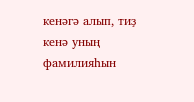кенәгә алып, тиҙ кенә уның фамилияһын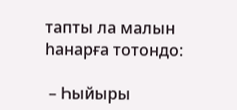тапты ла малын һанарға тотондо:

 – Һыйыры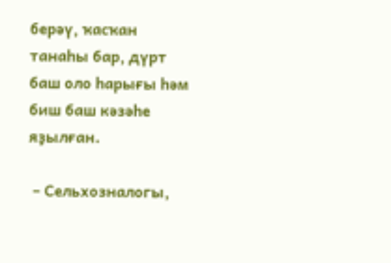берәү, ҡасҡан танаһы бар, дүрт баш оло һарығы һәм биш баш кәзәһе яҙылған.

 – Сельхозналогы,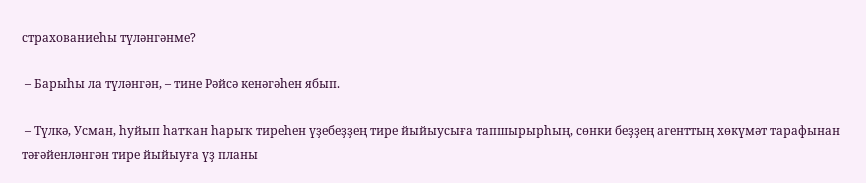страхованиеһы түләнгәнме?

 – Барыһы ла түләнгән, – тине Рәйсә кенәгәһен ябып.

 – Түлкә, Усман, һуйып һатҡан һарыҡ тиреһен үҙебеҙҙең тире йыйыусыға тапшырырһың, сөнки беҙҙең агенттың хөкүмәт тарафынан тәғәйенләнгән тире йыйыуға үҙ планы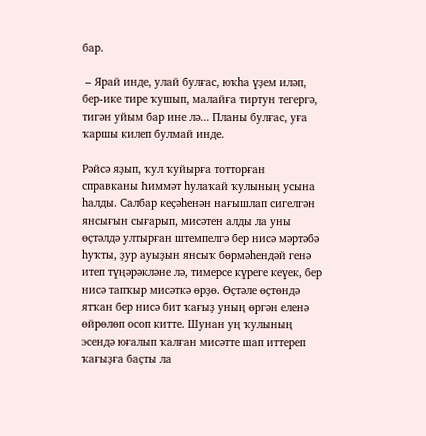бар.

 – Ярай инде, улай булғас, юҡһа үҙем иләп, бер-ике тире ҡушып, малайға тиртун тегергә, тигән уйым бар ине лә... Планы булғас, уға ҡаршы килеп булмай инде.

Рәйсә яҙып, ҡул ҡуйырға тотторған справканы Һиммәт һулаҡай ҡулының усына һалды. Салбар кеҫәһенән нағышлап сигелгән янсығын сығарып, мисәтен алды ла уны өҫтәлдә ултырған штемпелгә бер нисә мәртәбә һуҡты, ҙур ауыҙын янсыҡ бөрмәһендәй генә итеп түңәрәкләне лә, тимерсе күреге кеүек, бер нисә тапҡыр мисәткә өрҙө. Өҫтәле өҫтөндә ятҡан бер нисә бит ҡағыҙ уның өргән еленә өйрөлөп осоп китте. Шунан уң ҡулының эсендә юғалып ҡалған мисәтте шап иттереп ҡағыҙға баҫты ла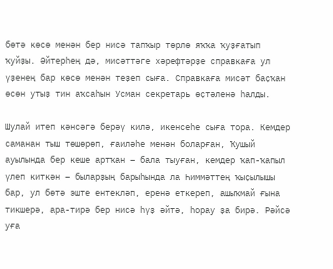бөтә көсө менән бер нисә тапҡыр төрлө яҡҡа ҡуҙғатып ҡуйҙы. Әйтерһең дә, мисәттәге хәрефтәрҙе справкаға ул үҙенең бар көсө менән теҙеп сыға. Справкаға мисәт баҫҡан өсөн утыҙ тин аҡсаһын Усман секретарь өҫтәленә һалды.

Шулай итеп кәнсәгә берәү килә, икенсеһе сыға тора. Кемдер саманан тыш төшөрөп, ғаиләһе менән боларған, Ҡушый ауылында бер кеше артҡан – бала тыуған, кемдер ҡап-ҡапыл үлеп киткән – быларҙың барыһында ла Һиммәттең ҡыҫылышы бар, ул бөтә эште ентекләп, еренә еткереп, ашыҡмай ғына тикшерә, ара-тирә бер нисә һүҙ әйтә, һорау ҙа бирә. Рәйсә уға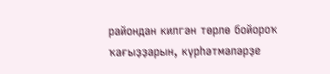райондан килгән төрлө бойороҡ ҡағыҙҙарын, күрһәтмәләрҙе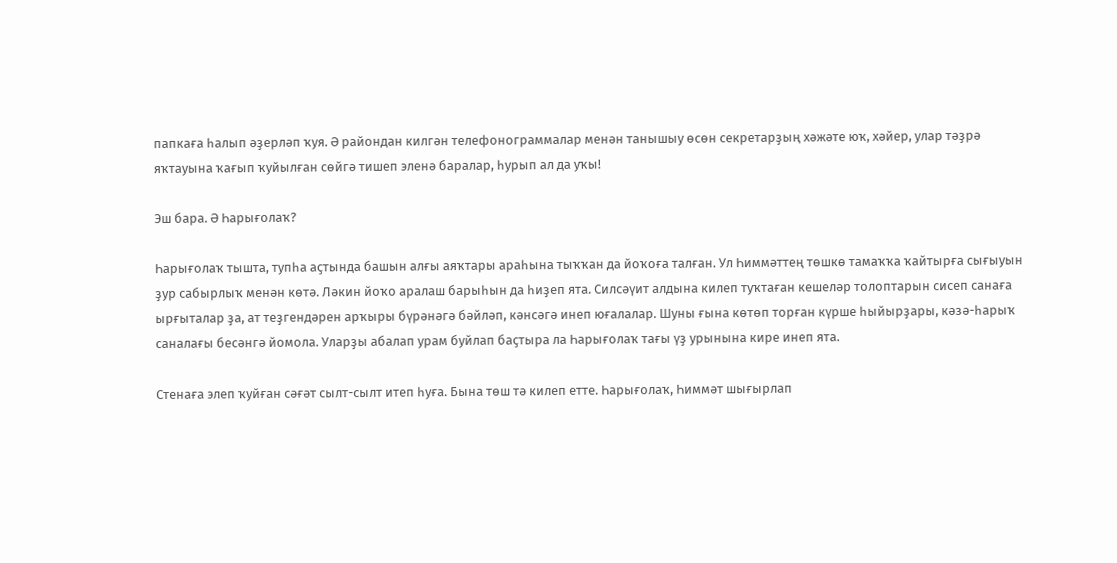папкаға һалып әҙерләп ҡуя. Ә райондан килгән телефонограммалар менән танышыу өсөн секретарҙың хәжәте юҡ, хәйер, улар тәҙрә яҡтауына ҡағып ҡуйылған сөйгә тишеп эленә баралар, һурып ал да уҡы!

Эш бара. Ә Һарығолаҡ?

Һарығолаҡ тышта, тупһа аҫтында башын алғы аяҡтары араһына тыҡҡан да йоҡоға талған. Ул Һиммәттең төшкө тамаҡҡа ҡайтырға сығыуын ҙур сабырлыҡ менән көтә. Ләкин йоҡо аралаш барыһын да һиҙеп ята. Силсәүит алдына килеп туҡтаған кешеләр толоптарын сисеп санаға ырғыталар ҙа, ат теҙгендәрен арҡыры бүрәнәгә бәйләп, кәнсәгә инеп юғалалар. Шуны ғына көтөп торған күрше һыйырҙары, кәзә-һарыҡ саналағы бесәнгә йомола. Уларҙы абалап урам буйлап баҫтыра ла Һарығолаҡ тағы үҙ урынына кире инеп ята.

Стенаға элеп ҡуйған сәғәт сылт-сылт итеп һуға. Бына төш тә килеп етте. Һарығолаҡ, Һиммәт шығырлап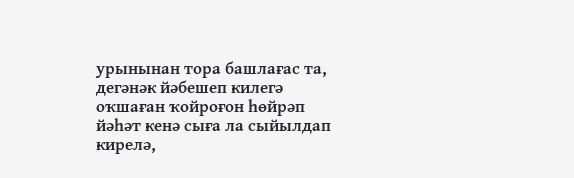урынынан тора башлағас та, дегәнәк йәбешеп килегә оҡшаған ҡойроғон һөйрәп йәһәт кенә сыға ла сыйылдап кирелә,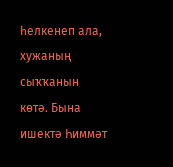һелкенеп ала, хужаның сыҡҡанын көтә. Бына ишектә Һиммәт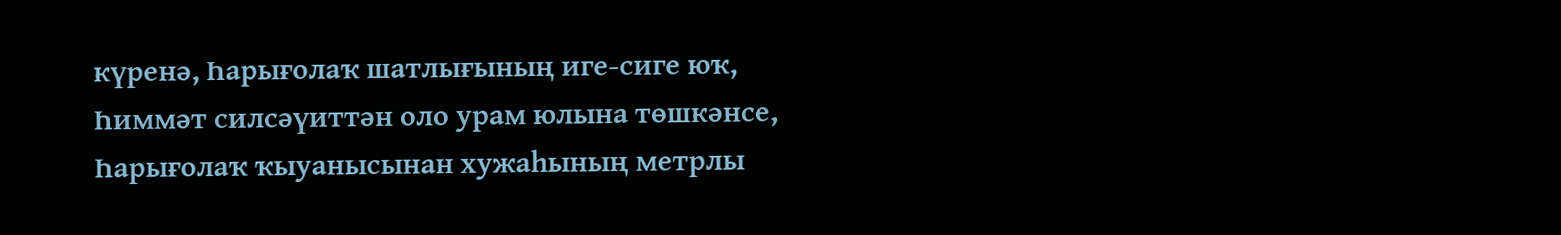күренә, Һарығолаҡ шатлығының иге-сиге юҡ, Һиммәт силсәүиттән оло урам юлына төшкәнсе, Һарығолаҡ ҡыуанысынан хужаһының метрлы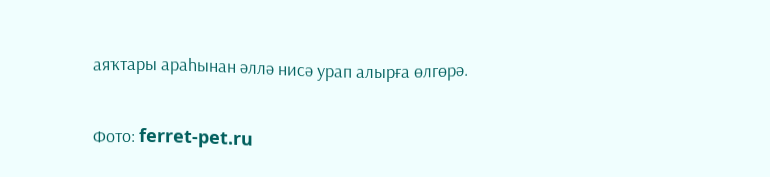аяҡтары араһынан әллә нисә урап алырға өлгөрә.

Фото: ferret-pet.ru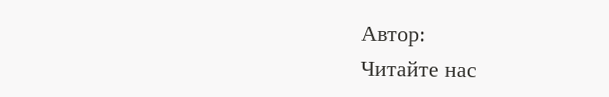Автор:
Читайте нас